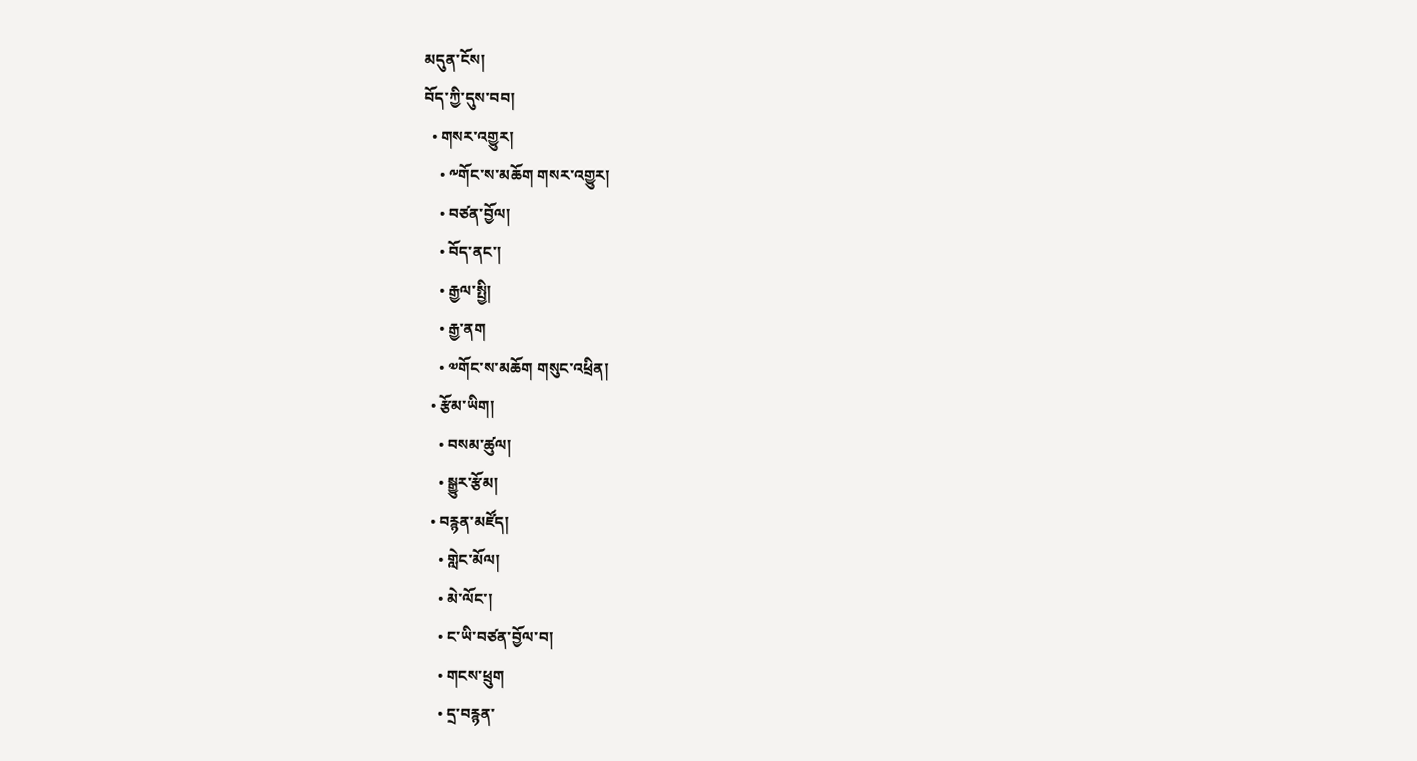མདུན་ངོས།
བོད་ཀྱི་དུས་བབ།
  • གསར་འགྱུར།
    • ༸གོང་ས་མཆོག གསར་འགྱུར།
    • བཙན་བྱོལ།
    • བོད་ནང་།
    • རྒྱལ་སྤྱི།
    • རྒྱ་ནག
    • ༧གོང་ས་མཆོག གསུང་འཕྲིན།
  • རྩོམ་ཡིག།
    • བསམ་ཚུལ།
    • སྒྱུར་རྩོམ།
  • བརྙན་མཛོད།
    • གླེང་མོལ།
    • མེ་ལོང་།
    • ང་ཡི་བཙན་བྱོལ་བ།
    • གངས་ཕྲུག
    • དྲ་བརྙན་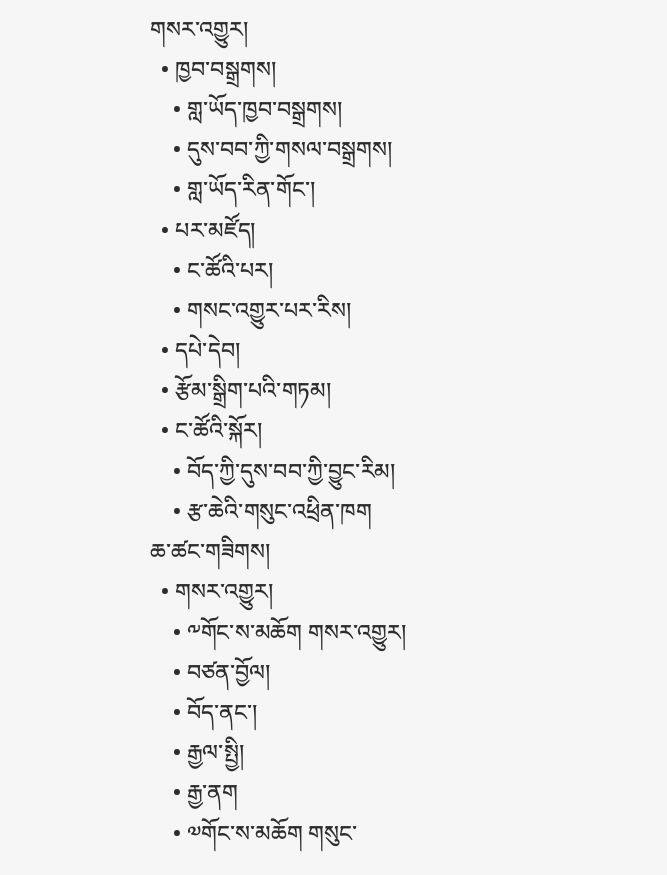གསར་འགྱུར།
  • ཁྱབ་བསྒྲགས།
    • གླ་ཡོད་ཁྱབ་བསྒྲགས།
    • དུས་བབ་ཀྱི་གསལ་བསྒྲགས།
    • གླ་ཡོད་རིན་གོང་།
  • པར་མཛོད།
    • ང་ཚོའི་པར།
    • གསང་འགྱུར་པར་རིས།
  • དཔེ་དེབ།
  • རྩོམ་སྒྲིག་པའི་གཏམ།
  • ང་ཚོའི་སྐོར།
    • བོད་ཀྱི་དུས་བབ་ཀྱི་བྱུང་རིམ།
    • རྩ་ཆེའི་གསུང་འཕྲིན་ཁག
ཆ་ཚང་གཟིགས།
  • གསར་འགྱུར།
    • ༸གོང་ས་མཆོག གསར་འགྱུར།
    • བཙན་བྱོལ།
    • བོད་ནང་།
    • རྒྱལ་སྤྱི།
    • རྒྱ་ནག
    • ༧གོང་ས་མཆོག གསུང་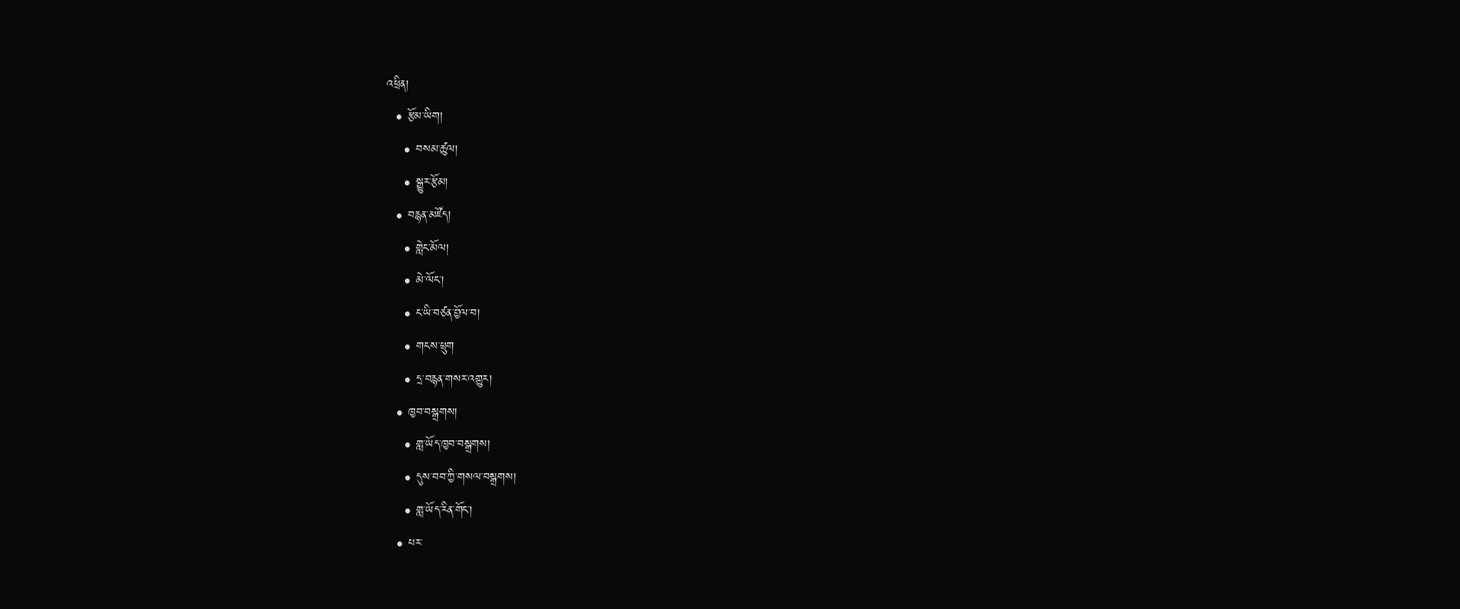འཕྲིན།
  • རྩོམ་ཡིག།
    • བསམ་ཚུལ།
    • སྒྱུར་རྩོམ།
  • བརྙན་མཛོད།
    • གླེང་མོལ།
    • མེ་ལོང་།
    • ང་ཡི་བཙན་བྱོལ་བ།
    • གངས་ཕྲུག
    • དྲ་བརྙན་གསར་འགྱུར།
  • ཁྱབ་བསྒྲགས།
    • གླ་ཡོད་ཁྱབ་བསྒྲགས།
    • དུས་བབ་ཀྱི་གསལ་བསྒྲགས།
    • གླ་ཡོད་རིན་གོང་།
  • པར་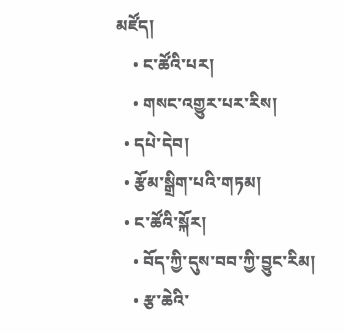མཛོད།
    • ང་ཚོའི་པར།
    • གསང་འགྱུར་པར་རིས།
  • དཔེ་དེབ།
  • རྩོམ་སྒྲིག་པའི་གཏམ།
  • ང་ཚོའི་སྐོར།
    • བོད་ཀྱི་དུས་བབ་ཀྱི་བྱུང་རིམ།
    • རྩ་ཆེའི་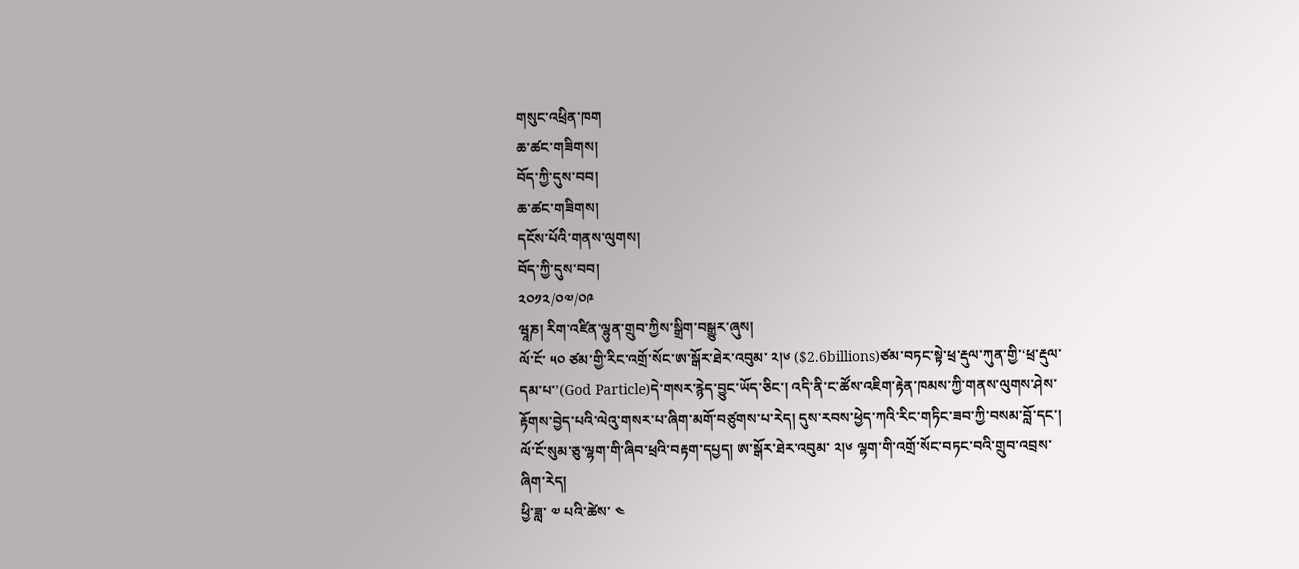གསུང་འཕྲིན་ཁག
ཆ་ཚང་གཟིགས།
བོད་ཀྱི་དུས་བབ།
ཆ་ཚང་གཟིགས།
དངོས་པོའི་གནས་ལུགས།
བོད་ཀྱི་དུས་བབ།
༢༠༡༢/༠༧/༠༩
ཝཱཎ། རིག་འཛིན་ལྷུན་གྲུབ་ཀྱིས་སྒྲིག་བསྒྱུར་ཞུས།
ལོ་ངོ་ ༥༠ ཙམ་གྱི་རིང་འགྲོ་སོང་ཨ་སྒོར་ཐེར་འབུམ་ ༢།༦ ($2.6billions)ཙམ་བཏང་སྟེ་ཕྲ་རྡུལ་ཀུན་གྱི་‘ཕྲ་རྡུལ་དམ་པ་’(God Particle)དེ་གསར་རྙེད་བྱུང་ཡོད་ཅིང་། འདི་ནི་ང་ཚོས་འཇིག་རྟེན་ཁམས་ཀྱི་གནས་ལུགས་ཤེས་རྟོགས་བྱེད་པའི་ལེའུ་གསར་པ་ཞིག་མགོ་བཙུགས་པ་རེད། དུས་རབས་ཕྱེད་ཀའི་རིང་གཏིང་ཟབ་ཀྱི་བསམ་བློ་དང་། ལོ་ངོ་སུམ་ཅུ་ལྷག་གི་ཞིབ་ཕྲའི་བརྟག་དཔྱད། ཨ་སྒོར་ཐེར་འབུམ་ ༢།༦ ལྷག་གི་འགྲོ་སོང་བཏང་བའི་གྲུབ་འབྲས་ཞིག་རེད།
ཕྱི་ཟླ་ ༧ པའི་ཚེས་ ༤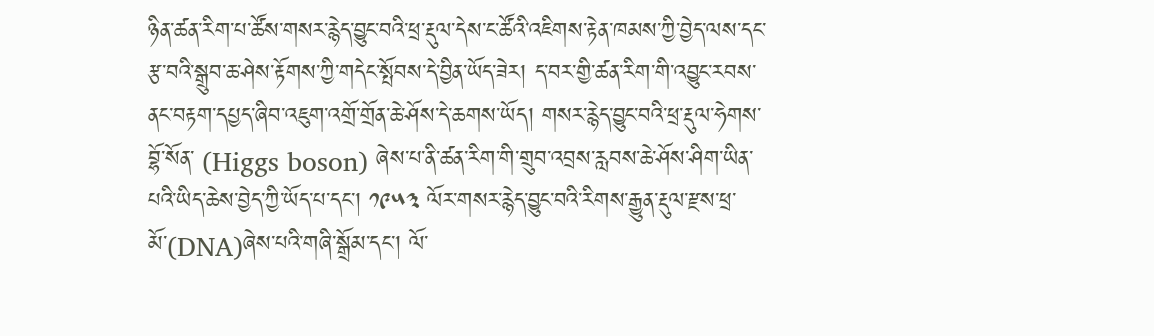ཉིན་ཚན་རིག་པ་ཚོས་གསར་རྙེད་བྱུང་བའི་ཕྲ་རྡུལ་དེས་ང་ཚོའི་འཇིགས་རྟེན་ཁམས་ཀྱི་བྱེད་ལས་དང་རྩ་བའི་སྒྲུབ་ཆ་ཤེས་རྟོགས་ཀྱི་གདེང་སྤོབས་དེ་བྱིན་ཡོད་ཟེར། ད་བར་གྱི་ཚན་རིག་གི་འབྱུང་རབས་ནང་བརྟག་དཔྱད་ཞིབ་འཇུག་འགྲོ་གྲོན་ཆེ་ཤོས་དེ་ཆགས་ཡོད། གསར་རྙེད་བྱུང་བའི་ཕྲ་རྡུལ་ཧེགས་བྷོ་སོན་ (Higgs boson) ཞེས་པ་ནི་ཚན་རིག་གི་གྲུབ་འབྲས་རླབས་ཆེ་ཤོས་ཤིག་ཡིན་པའི་ཡིད་ཆེས་བྱེད་ཀྱི་ཡོད་པ་དང་། ༡༩༥༣ ལོར་གསར་རྙེད་བྱུང་བའི་རིགས་རྒྱུན་རྡུལ་རྫས་ཕྲ་མོ་(DNA)ཞེས་པའི་གཞི་སྒྲོམ་དང་། ལོ་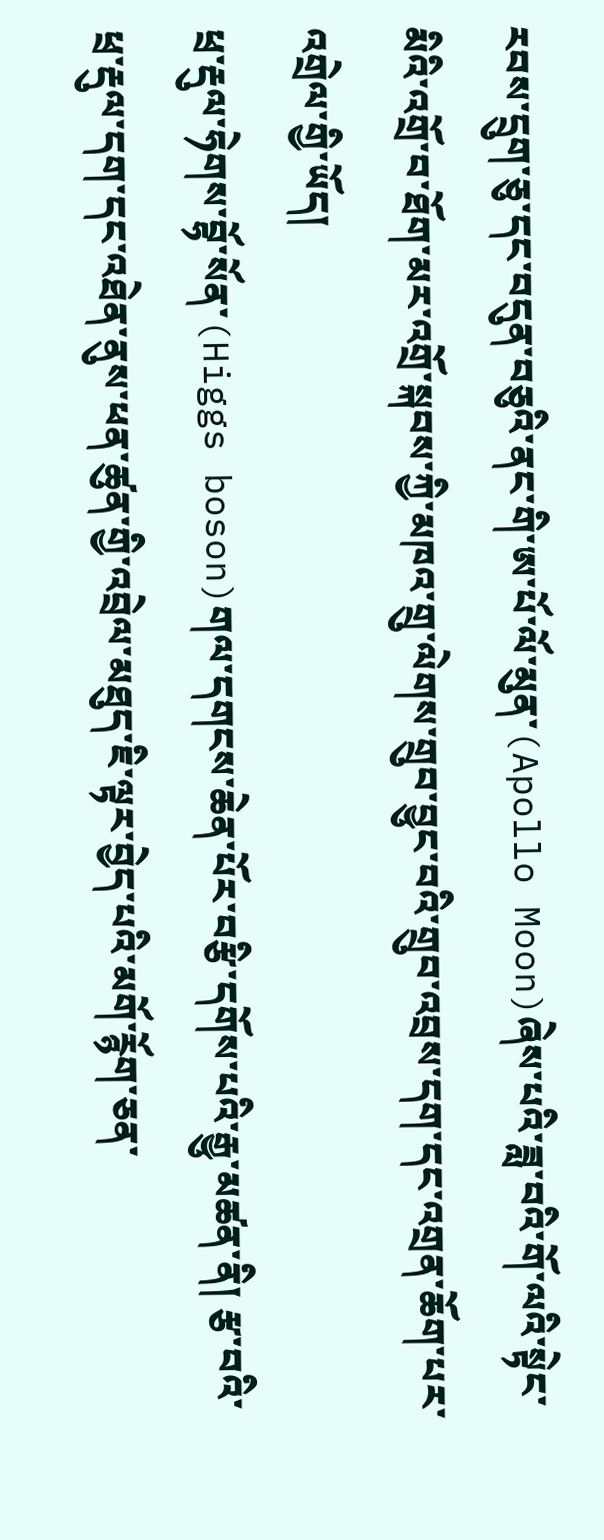རབས་དྲུག་ཅུ་དང་བདུན་བཅུའི་ནང་གི་ཨ་པོ་ལོ་མུན་(Apollo Moon)ཞེས་པའི་ཟླ་བའི་གོ་ལའི་སྟེང་མིའི་འགྲོ་བ་ཐོག་མར་འགྲོ་སྐབས་ཀྱི་མཁའ་གྲུ་ལེགས་གྲུབ་བྱུང་བའི་གྲུབ་འབྲས་དག་དང་འགྲན་ཆོག་པར་འགྲེལ་གྱི་ཡོད།
ཕྲ་རྡུལ་ཧེགས་བྷོ་སོན་(Higgs boson)གལ་དགངས་ཆེན་པོར་བརྩི་དགོས་པའི་རྒྱུ་མཚན་ནི། རྩ་བའི་ཕྲ་རྡུལ་དག་དང་འཐེན་ནུས་ཕན་ཚུན་གྱི་འབྲེལ་མཐུད་ཇི་ལྟར་བྱེད་པའི་མགོ་རྙོག་ཅན་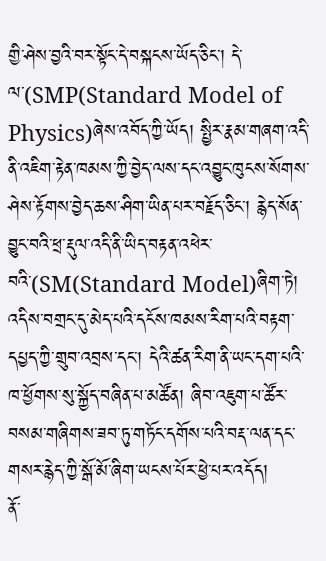གྱི་ཤེས་བྱའི་བར་སྟོང་དེ་བསྐངས་ཡོད་ཅིང་། དེ་ལ་(SMP(Standard Model of Physics)ཞེས་འབོད་ཀྱི་ཡོད། སྤྱིར་རྣམ་གཞག་འདི་ནི་འཇིག་རྟེན་ཁམས་ཀྱི་བྱེད་ལས་དང་འབྱུང་ཁུངས་སོགས་ཤེས་རྟོགས་བྱེད་ཆས་ཤིག་ཡིན་པར་བརྗོད་ཅིང་། རྙེད་སོན་བྱུང་བའི་ཕྲ་རྡུལ་འདི་ནི་ཡིད་བརྟན་འཕེར་བའི་(SM(Standard Model)ཞིག་ཏེ། འདིས་བགྲང་དུ་མེད་པའི་དངོས་ཁམས་རིག་པའི་བརྟག་དཔྱད་ཀྱི་གྲུབ་འབྲས་དང་། དེའི་ཚན་རིག་ནི་ཡང་དག་པའི་ཁ་ཕྱོགས་སུ་སྐྱོད་བཞིན་པ་མཚོན། ཞིབ་འཇུག་པ་ཚོར་བསམ་གཞིགས་ཟབ་ཏུ་གཏོང་དགོས་པའི་བརྡ་ལན་དང་གསར་རྙེད་ཀྱི་སྒོ་མོ་ཞིག་ཡངས་པོར་ཕྱེ་པར་འདོད།
ནོ་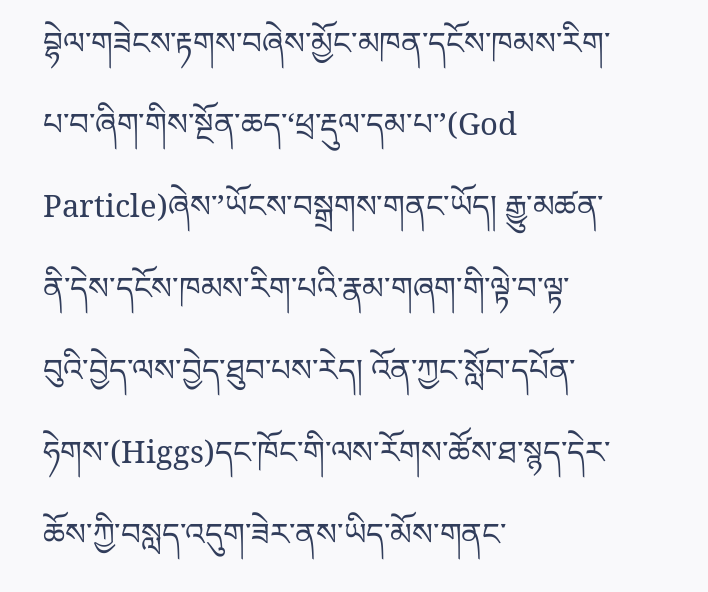བྷེལ་གཟེངས་རྟགས་བཞེས་མྱོང་མཁན་དངོས་ཁམས་རིག་པ་བ་ཞིག་གིས་སྔོན་ཆད་‘ཕྲ་རྡུལ་དམ་པ་’(God Particle)ཞེས་’ཡོངས་བསྒྲགས་གནང་ཡོད། རྒྱུ་མཚན་ནི་དེས་དངོས་ཁམས་རིག་པའི་རྣམ་གཞག་གི་ལྟེ་བ་ལྟ་བུའི་བྱེད་ལས་བྱེད་ཐུབ་པས་རེད། འོན་ཀྱང་སློབ་དཔོན་ཧེགས་(Higgs)དང་ཁོང་གི་ལས་རོགས་ཚོས་ཐ་སྙད་དེར་ཆོས་ཀྱི་བསླད་འདུག་ཟེར་ནས་ཡིད་མོས་གནང་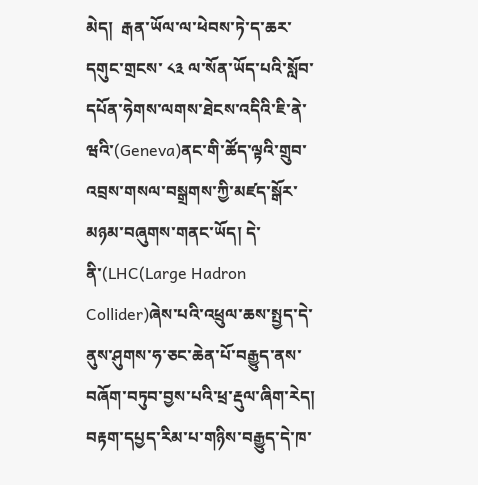མེད།  རྒན་ཡོལ་ལ་ཕེབས་ཏེ་ད་ཆར་དགུང་གྲངས་ ༨༣ ལ་སོན་ཡོད་པའི་སློབ་དཔོན་ཧེགས་ལགས་ཐེངས་འདིའི་ཇི་ནེ་ཝའི་(Geneva)ནང་གི་ཚོད་ལྟའི་གྲུབ་འབྲས་གསལ་བསྒྲགས་ཀྱི་མཛད་སྒོར་མཉམ་བཞུགས་གནང་ཡོད། དེ་ནི་(LHC(Large Hadron Collider)ཞེས་པའི་འཕྲུལ་ཆས་སྤྱད་དེ་ནུས་ཤུགས་ཧ་ཅང་ཆེན་པོ་བརྒྱུད་ནས་བཞོག་བཏུབ་བྱས་པའི་ཕྲ་རྡུལ་ཞིག་རེད། བརྟག་དཔྱད་རིམ་པ་གཉིས་བརྒྱུད་དེ་ཁ་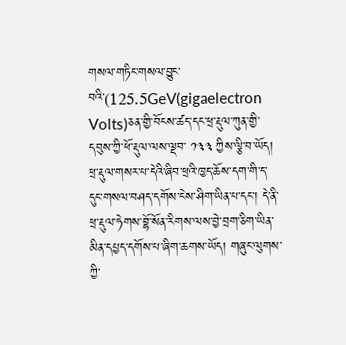གསལ་གཏིང་གསལ་བྱུང་བའི་(125.5GeV(gigaelectron Volts)ཅན་གྱི་བོངས་ཚད་དང་ཕྲ་རྡུལ་ཀུན་གྱི་དབུས་ཀྱི་ཕོ་རྡུལ་ལས་ལྡབ་ ༡༣༣ ཀྱིས་ལྕི་བ་ཡོད།
ཕྲ་རྡུལ་གསར་པ་དེའི་ཞིབ་ཕྲའི་ཁྱད་ཆོས་དག་གི་ད་དུང་གསལ་བཤད་དགོས་ངེས་ཤིག་ཡིན་པ་དང་། དེ་ནི་ཕྲ་རྡུལ་ཧེགས་བྷོ་སོན་རིགས་ལས་བྱེ་བྲག་ཅིག་ཡིན་མིན་དཔྱད་དགོས་པ་ཞིག་ཆགས་ཡོད། གཞུང་ལུགས་ཀྱི་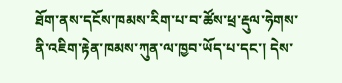ཐོག་ནས་དངོས་ཁམས་རིག་པ་བ་ཚོས་ཕྲ་རྡུལ་ཧེགས་ནི་འཇིག་རྟེན་ཁམས་ཀུན་ལ་ཁྱབ་ཡོད་པ་དང་། དེས་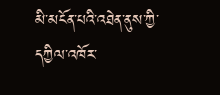མི་མངོན་པའི་འཐེན་ནུས་ཀྱི་དཀྱིལ་འཁོར་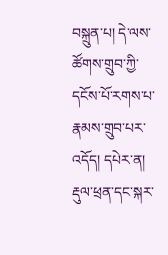བསྐྲུན་པ། དེ་ལས་ཚོགས་གྲུབ་ཀྱི་དངོས་པོ་རགས་པ་རྣམས་གྲུབ་པར་འདོད། དཔེར་ན། རྡུལ་ཕྲན་དང་སྐར་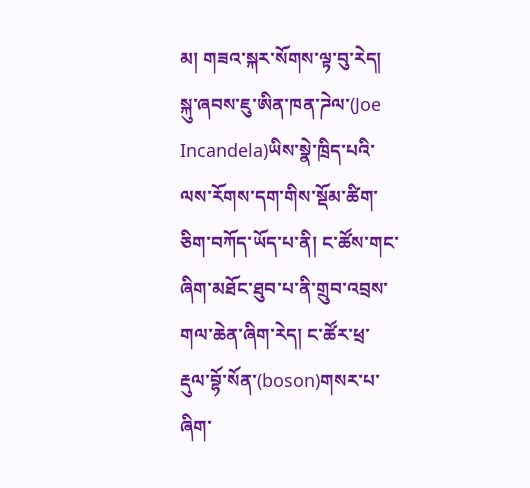མ། གཟའ་སྐར་སོགས་ལྟ་བུ་རེད། སྐུ་ཞབས་ཇུ་ཨིན་ཁན་ཌེལ་(Joe Incandela)ཡིས་སྣེ་ཁྲིད་པའི་ལས་རོགས་དག་གིས་སྡོམ་ཚིག་ཅིག་བཀོད་ཡོད་པ་ནི། ང་ཚོས་གང་ཞིག་མཐོང་ཐུབ་པ་ནི་གྲུབ་འབྲས་གལ་ཆེན་ཞིག་རེད། ང་ཚོར་ཕྲ་རྡུལ་བྷོ་སོན་(boson)གསར་པ་ཞིག་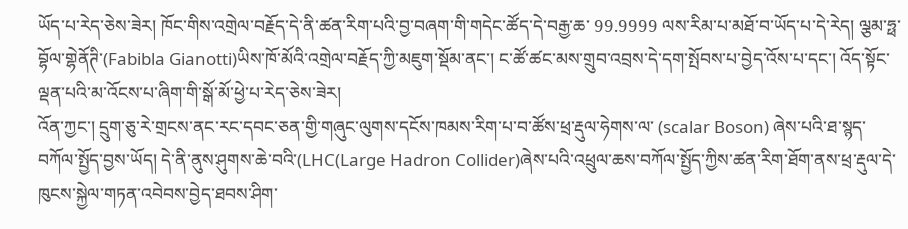ཡོད་པ་རེད་ཅེས་ཟེར། ཁོང་གིས་འགྲེལ་བརྗོད་དེ་ནི་ཚན་རིག་པའི་བྱ་བཞག་གི་གདེང་ཚོད་དེ་བརྒྱ་ཆ་ 99.9999 ལས་རིམ་པ་མཐོ་བ་ཡོད་པ་དེ་རེད། ལྕམ་ཧྥ་བྷོལ་གྷེནོཊི་(Fabibla Gianotti)ཡིས་ཁོ་མོའི་འགྲེལ་བརྗོད་ཀྱི་མཇུག་སྡོམ་ནང་། ང་ཚོ་ཚང་མས་གྲུབ་འབྲས་དེ་དག་སྤོབས་པ་བྱེད་འོས་པ་དང་། འོད་སྟོང་ལྡན་པའི་མ་འོངས་པ་ཞིག་གི་སྒོ་མོ་ཕྱེ་པ་རེད་ཅེས་ཟེར།
འོན་ཀྱང་། དྲུག་ཅུ་རེ་གྲངས་ནང་རང་དབང་ཅན་གྱི་གཞུང་ལུགས་དངོས་ཁམས་རིག་པ་བ་ཚོས་ཕྲ་རྡུལ་ཧེགས་ལ་ (scalar Boson) ཞེས་པའི་ཐ་སྙད་བཀོལ་སྤྱོད་བྱས་ཡོད། དེ་ནི་ནུས་ཤུགས་ཆེ་བའི་(LHC(Large Hadron Collider)ཞེས་པའི་འཕྲུལ་ཆས་བཀོལ་སྤྱོད་ཀྱིས་ཚན་རིག་ཐོག་ནས་ཕྲ་རྡུལ་དེ་ཁུངས་སྐྱེལ་གཏན་འབེབས་བྱེད་ཐབས་ཤིག་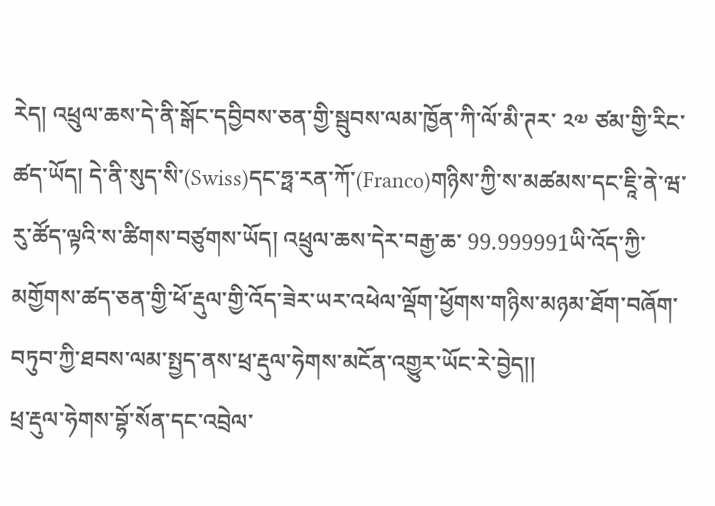རེད། འཕྲུལ་ཆས་དེ་ནི་སྒོང་དབྱིབས་ཅན་གྱི་སྦུབས་ལམ་ཁྱོན་ཀི་ལོ་མི་ཊར་ ༢༧ ཙམ་གྱི་རིང་ཚད་ཡོད། དེ་ནི་སུད་སི་(Swiss)དང་ཧྥ་རན་ཀོ་(Franco)གཉིས་ཀྱི་ས་མཚམས་དང་ཇཱི་ནེ་ཝ་རུ་ཚོད་ལྟའི་ས་ཚིགས་བཙུགས་ཡོད། འཕྲུལ་ཆས་དེར་བརྒྱ་ཆ་ 99.999991ཡི་འོད་ཀྱི་མགྱོགས་ཚད་ཅན་གྱི་ཕོ་རྡུལ་གྱི་འོད་ཟེར་ཡར་འཕེལ་ལྡོག་ཕྱོགས་གཉིས་མཉམ་ཐོག་བཞོག་བཏུབ་ཀྱི་ཐབས་ལམ་སྤྱད་ནས་ཕྲ་རྡུལ་ཧེགས་མངོན་འགྱུར་ཡོང་རེ་བྱེད།།
ཕྲ་རྡུལ་ཧེགས་བྷོ་སོན་དང་འབྲེལ་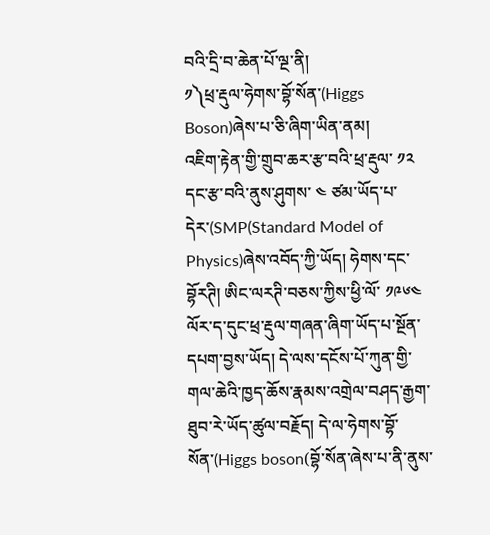བའི་དྲི་བ་ཆེན་པོ་ལྔ་ནི།
༡༽ཕྲ་རྡུལ་ཧེགས་བྷོ་སོན་(Higgs Boson)ཞེས་པ་ཅི་ཞིག་ཡིན་ནམ།
འཇིག་རྟེན་གྱི་གྲུབ་ཆར་རྩ་བའི་ཕྲ་རྡུལ་ ༡༢ དང་རྩ་བའི་ནུས་ཤུགས་ ༤ ཙམ་ཡོད་པ་དེར་(SMP(Standard Model of Physics)ཞེས་འབོད་ཀྱི་ཡོད། ཧེགས་དང་བྷོརཊི། ཨིང་ལརཊི་བཅས་ཀྱིས་ཕྱི་ལོ་ ༡༩༦༤ ལོར་ད་དུང་ཕྲ་རྡུལ་གཞན་ཞིག་ཡོད་པ་སྔོན་དཔག་བྱས་ཡོད། དེ་ལས་དངོས་པོ་ཀུན་གྱི་གལ་ཆེའི་ཁྱད་ཆོས་རྣམས་འགྲེལ་བཤད་རྒྱག་ཐུབ་རེ་ཡོད་ཚུལ་བརྗོད། དེ་ལ་ཧེགས་བྷོ་སོན་(Higgs boson(བྷོ་སོན་ཞེས་པ་ནི་ནུས་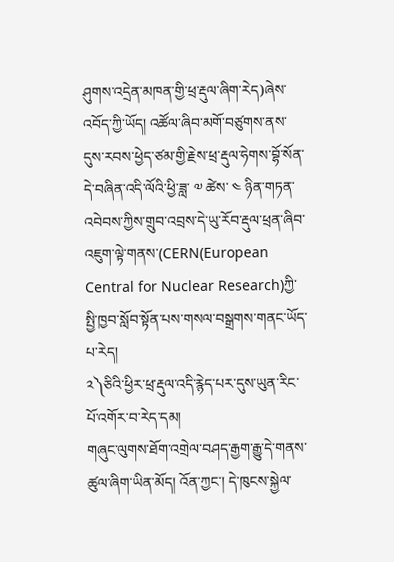ཤུགས་འདྲེན་མཁན་གྱི་ཕྲ་རྡུལ་ཞིག་རེད)ཞེས་འབོད་ཀྱི་ཡོད། འཚོལ་ཞིབ་མགོ་བཙུགས་ནས་དུས་རབས་ཕྱེད་ཙམ་གྱི་རྗེས་ཕྲ་རྡུལ་ཧེགས་བྷོ་སོན་དེ་བཞིན་འདི་ལོའི་ཕྱི་ཟླ་ ༧ ཚེས་ ༤ ཉིན་གཏན་འབེབས་ཀྱིས་གྲུབ་འབྲས་དེ་ཡུ་རོབ་རྡུལ་ཕྲན་ཞིབ་འཇུག་ལྟེ་གནས་(CERN(European Central for Nuclear Research)ཀྱི་སྤྱི་ཁྱབ་སློབ་སྟོན་པས་གསལ་བསྒྲགས་གནང་ཡོད་པ་རེད།
༢༽ཅིའི་ཕྱིར་ཕྲ་རྡུལ་འདི་རྙེད་པར་དུས་ཡུན་རིང་པོ་འགོར་བ་རེད་དམ།
གཞུང་ལུགས་ཐོག་འགྲེལ་བཤད་རྒྱག་རྒྱུ་དེ་གནས་ཚུལ་ཞིག་ཡིན་མོད། འོན་ཀྱང་། དེ་ཁུངས་སྐྱེལ་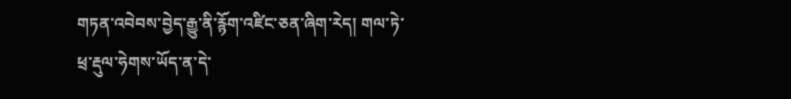གཏན་འབེབས་བྱེད་རྒྱུ་ནི་རྙོག་འཛིང་ཅན་ཞིག་རེད། གལ་ཏེ་ཕྲ་རྡུལ་ཧེགས་ཡོད་ན་དེ་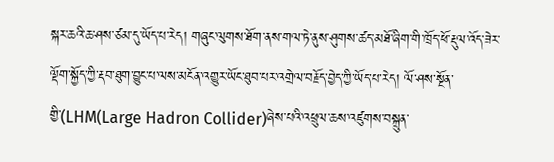སྐར་ཆའི་ཆ་ཤས་ཙམ་དུ་ཡོད་པ་རེད། གཞུང་ལུགས་ཐོག་ནས་གལ་ཏེ་ནུས་ཤུགས་ཚད་མཐོ་ཞིག་གི་ཁྲོད་ཕོ་རྡུལ་འོད་ཟེར་ལྡོག་སྐྱོད་ཀྱི་རྡབ་ཐུག་བྱུང་པ་ལས་མངོན་འགྱུར་ཡོང་ཐུབ་པར་འགྲེལ་བརྗོད་བྱེད་ཀྱི་ཡོད་པ་རེད། ལོ་ཤས་སྔོན་གྱི་(LHM(Large Hadron Collider)ཞེས་པའི་འཕྲུལ་ཆས་འཛུགས་བསྐྲུན་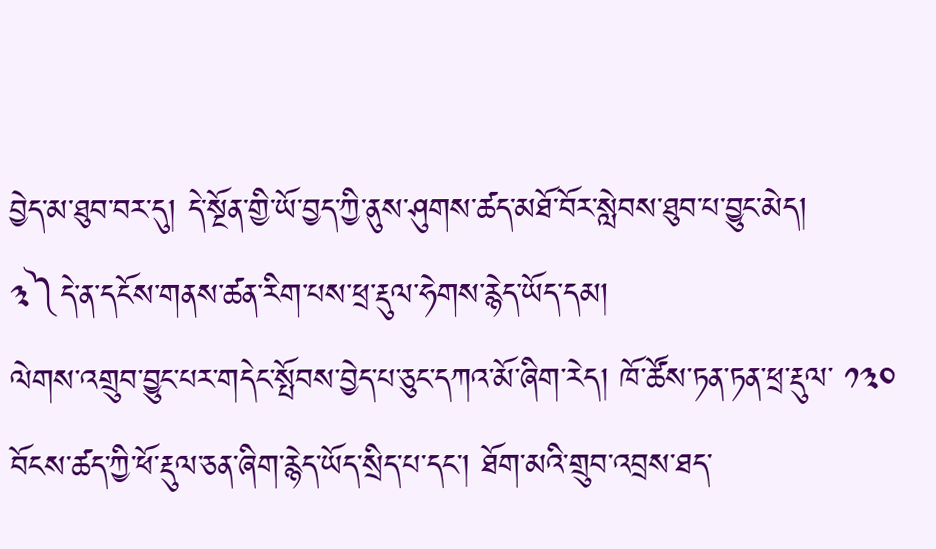བྱེད་མ་ཐུབ་བར་དུ། དེ་སྔོན་གྱི་ཡོ་བྱད་ཀྱི་ནུས་ཤུགས་ཚད་མཐོ་བོར་སླེབས་ཐུབ་པ་བྱུང་མེད།
༣༽དེ་ན་དངོས་གནས་ཚན་རིག་པས་ཕྲ་རྡུལ་ཧེགས་རྙེད་ཡོད་དམ།
ལེགས་འགྲུབ་བྱུང་པར་གདེང་སྤོབས་བྱེད་པ་ཅུང་དཀའ་མོ་ཞིག་རེད། ཁོ་ཚོས་ཏན་ཏན་ཕྲ་རྡུལ་ ༡༣༠ བོངས་ཚད་ཀྱི་ཕོ་རྡུལ་ཅན་ཞིག་རྙེད་ཡོད་སྲིད་པ་དང་། ཐོག་མའི་གྲུབ་འབྲས་ཐད་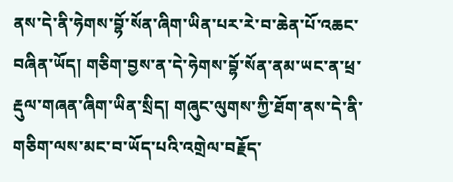ནས་དེ་ནི་ཧེགས་བྷོ་སོན་ཞིག་ཡིན་པར་རེ་བ་ཆེན་པོ་འཆང་བཞིན་ཡོད། གཅིག་བྱས་ན་དེ་ཧེགས་བྷོ་སོན་ནམ་ཡང་ན་ཕྲ་རྡུལ་གཞན་ཞིག་ཡིན་སྲིད། གཞུང་ལུགས་ཀྱི་ཐོག་ནས་དེ་ནི་གཅིག་ལས་མང་བ་ཡོད་པའི་འགྲེལ་བརྗོད་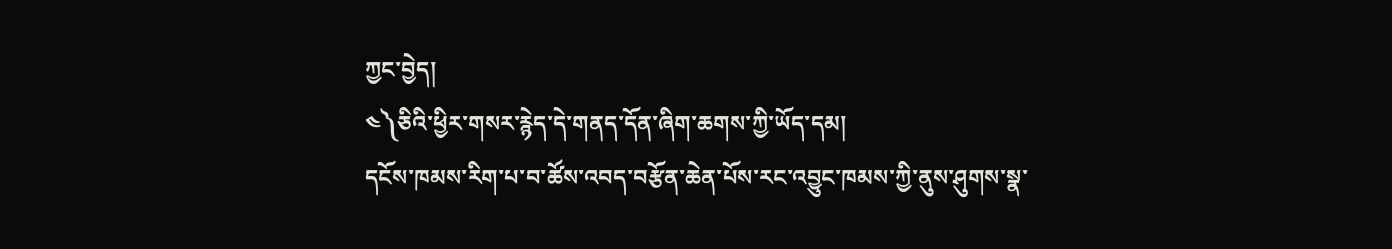ཀྱང་བྱེད།
༤༽ཅིའི་ཕྱིར་གསར་རྙེད་དེ་གནད་དོན་ཞིག་ཆགས་ཀྱི་ཡོད་དམ།
དངོས་ཁམས་རིག་པ་བ་ཚོས་འབད་བརྩོན་ཆེན་པོས་རང་འབྱུང་ཁམས་ཀྱི་ནུས་ཤུགས་སྣ་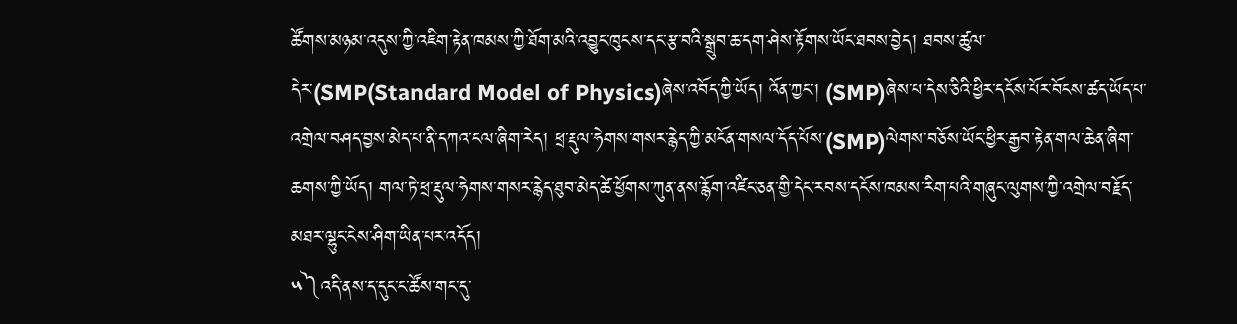ཚོགས་མཉམ་འདུས་ཀྱི་འཇིག་རྟེན་ཁམས་ཀྱི་ཐོག་མའི་འབྱུང་ཁུངས་དང་རྩ་བའི་སྒྲུབ་ཆ་དག་ཤེས་རྟོགས་ཡོང་ཐབས་བྱེད། ཐབས་ཚུལ་དེར་(SMP(Standard Model of Physics)ཞེས་འབོད་ཀྱི་ཡོད། འོན་ཀྱང་། (SMP)ཞེས་པ་དེས་ཅིའི་ཕྱིར་དངོས་པོར་བོངས་ཚད་ཡོད་པ་འགྲེལ་བཤད་བྱས་མེད་པ་ནི་དཀའ་ངལ་ཞིག་རེད། ཕྲ་རྡུལ་ཧེགས་གསར་རྙེད་ཀྱི་མངོན་གསལ་དོད་པོས་(SMP)ལེགས་བཅོས་ཡོང་ཕྱིར་རྒྱབ་རྟེན་གལ་ཆེན་ཞིག་ཆགས་ཀྱི་ཡོད། གལ་ཏེ་ཕྲ་རྡུལ་ཧེགས་གསར་རྙེད་ཐུབ་མེད་ཚེ་ཕྱོགས་ཀུན་ནས་རྙོག་འཛིང་ཅན་གྱི་དེང་རབས་དངོས་ཁམས་རིག་པའི་གཞུང་ལུགས་ཀྱི་འགྲེལ་བརྗོད་མཐར་ལྷུང་ངེས་ཤིག་ཡིན་པར་འདོད།
༥༽འདི་ནས་ད་དུང་ང་ཚོས་གང་དུ་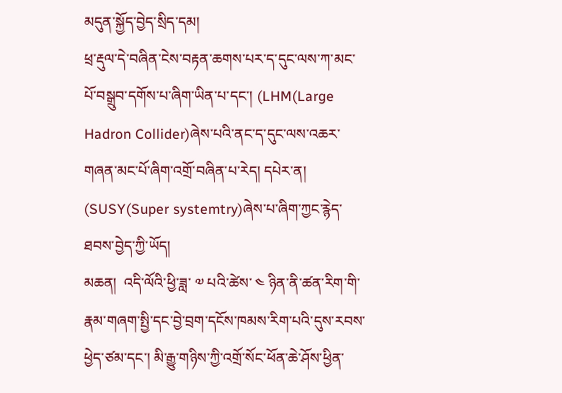མདུན་སྐྱོད་བྱེད་སྲིད་དམ།
ཕྲ་རྡུལ་དེ་བཞིན་ངེས་བརྟན་ཆགས་པར་ད་དུང་ལས་ཀ་མང་པོ་བསྒྲུབ་དགོས་པ་ཞིག་ཡིན་པ་དང་། (LHM(Large Hadron Collider)ཞེས་པའི་ནང་ད་དུང་ལས་འཆར་གཞན་མང་པོ་ཞིག་འགྲོ་བཞིན་པ་རེད། དཔེར་ན། (SUSY(Super systemtry)ཞེས་པ་ཞིག་ཀྱང་རྙེད་ཐབས་བྱེད་ཀྱི་ཡོད།
མཆན།  འདི་ལོའི་ཕྱི་ཟླ་ ༧ པའི་ཚེས་ ༤ ཉིན་ནི་ཚན་རིག་གི་རྣམ་གཞག་སྤྱི་དང་བྱེ་བྲག་དངོས་ཁམས་རིག་པའི་དུས་རབས་ཕྱེད་ཙམ་དང་། མི་རྒྱུ་གཉིས་ཀྱི་འགྲོ་སོང་ཕོན་ཆེ་ཤོས་ཕྱིན་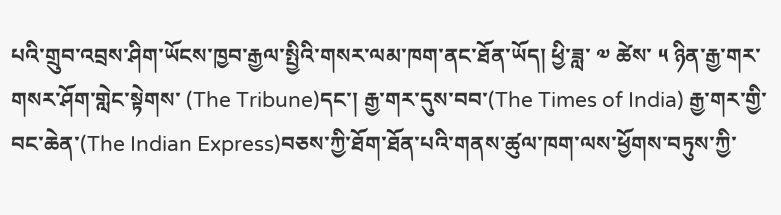པའི་གྲུབ་འབྲས་ཤིག་ཡོངས་ཁྱབ་རྒྱལ་སྤྱིའི་གསར་ལམ་ཁག་ནང་ཐོན་ཡོད། ཕྱི་ཟླ་ ༧ ཚེས་ ༥ ཉིན་རྒྱ་གར་གསར་ཤོག་གླེང་སྟེགས་ (The Tribune)དང་། རྒྱ་གར་དུས་བབ་(The Times of India) རྒྱ་གར་གྱི་བང་ཆེན་(The Indian Express)བཅས་ཀྱི་ཐོག་ཐོན་པའི་གནས་ཚུལ་ཁག་ལས་ཕྱོགས་བཏུས་ཀྱི་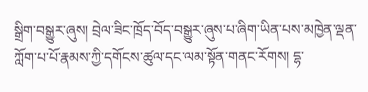སྒྲིག་བསྒྱུར་ཞུས། བྲེལ་ཟིང་ཁྲོད་བོད་བསྒྱུར་ཞུས་པ་ཞིག་ཡིན་པས་མཁྱེན་ལྡན་ཀློག་པ་པོ་རྣམས་ཀྱི་དགོངས་ཚུལ་དང་ལམ་སྟོན་གནང་རོགས། དྷ་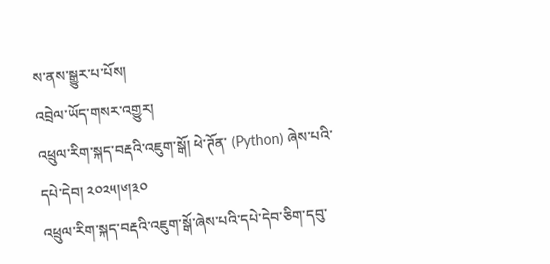ས་ནས་སྒྱུར་པ་པོས།
འབྲེལ་ཡོད་གསར་འགྱུར།
འཕྲུལ་རིག་སྐད་བརྡའི་འཇུག་སྒོ། ཕེ་ཊོན་ (Python) ཞེས་པའི་དཔེ་དེབ། ༢༠༢༥།༦།༣༠
འཕྲུལ་རིག་སྐད་བརྡའི་འཇུག་སྒོ་ཞེས་པའི་དཔེ་དེབ་ཅིག་དབུ་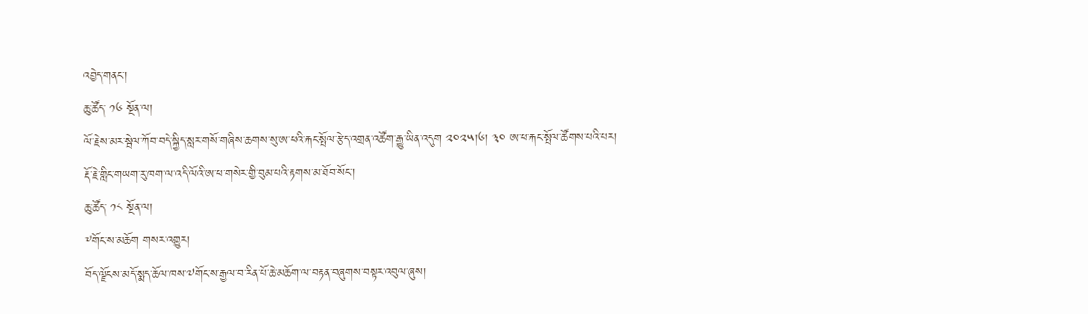འབྱེད་གནང་།
ཆུ་ཚོད་ ༡༦ སྔོན་ལ།
ལོ་རྗེས་མར་སྦེལ་ཀོབ་བདེ་སྐྱིད་སླར་གསོ་གཞིས་ཆགས་སུ་ཨ་ཕའི་རྐང་སྤོལ་རྩེད་འགྲན་འཚོག་རྒྱུ་ཡིན་འདུག ༢༠༢༥།༦། ༣༠ ཨ་ཕ་རྐང་སྤོལ་ཚོགས་པའི་པར།
རྡོ་རྗེ་གླིང་གཡག་རུ་ཁག་ལ་འདི་ལོའི་ཨ་ཕ་གསེར་གྱི་བུམ་པའི་རྟགས་མ་ཐོབ་སོང་།
ཆུ་ཚོད་ ༡༨ སྔོན་ལ།
༸གོང་ས་མཆོག གསར་འགྱུར།
བོད་ལྗོངས་མདོ་སྨད་ཆོལ་ཁས་༧གོང་ས་རྒྱལ་བ་རིན་པོ་ཆེ་མཆོག་ལ་བརྟན་བཞུགས་བསྟར་འབུལ་ཞུས།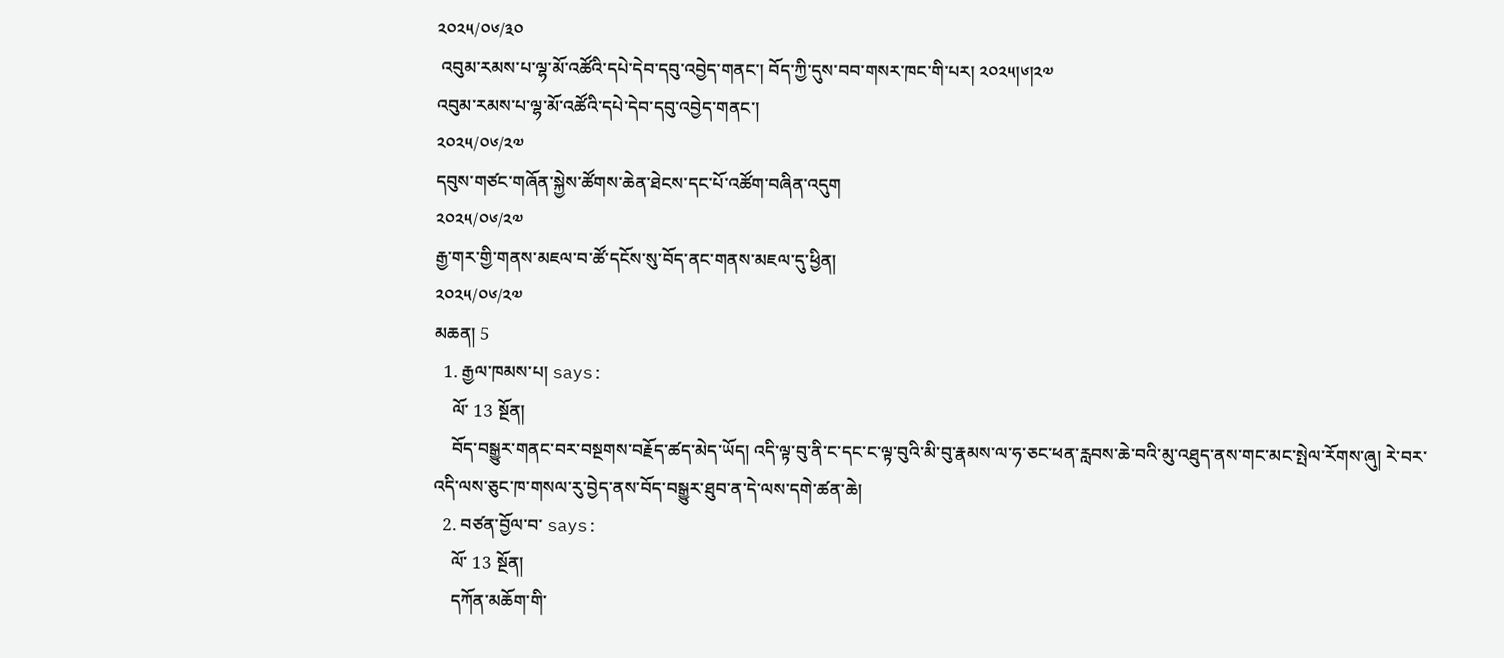༢༠༢༥/༠༦/༣༠
 འབུམ་རམས་པ་ལྷ་མོ་འཚོའི་དཔེ་དེབ་དབུ་འབྱེད་གནང་། བོད་ཀྱི་དུས་བབ་གསར་ཁང་གི་པར། ༢༠༢༥།༦།༢༧
འབུམ་རམས་པ་ལྷ་མོ་འཚོའི་དཔེ་དེབ་དབུ་འབྱེད་གནང་།
༢༠༢༥/༠༦/༢༧
དབུས་གཙང་གཞོན་སྐྱེས་ཚོགས་ཆེན་ཐེངས་དང་པོ་འཚོག་བཞིན་འདུག
༢༠༢༥/༠༦/༢༧
རྒྱ་གར་གྱི་གནས་མཇལ་བ་ཚོ་དངོས་སུ་བོད་ནང་གནས་མཇལ་དུ་ཕྱིན།
༢༠༢༥/༠༦/༢༧
མཆན། 5
  1. རྒྱལ་ཁམས་པ། says:
    ལོ་ 13 སྔོན།
    བོད་བསྒྱུར་གནང་བར་བསྔགས་བརྗོད་ཚད་མེད་ཡོད། འདི་ལྟ་བུ་ནི་ང་དང་ང་ལྟ་བུའི་མི་བུ་རྣམས་ལ་ཧ་ཅང་ཕན་རླབས་ཆེ་བའི་མུ་འཐུད་ནས་གང་མང་སྤེལ་རོགས་ཞུ། རེ་བར་འདི་ལས་ཅུང་ཁ་གསལ་རུ་བྱེད་ནས་བོད་བསྒྱུར་ཐུབ་ན་དེ་ལས་དགེ་ཚན་ཆེ།
  2. བཙན་བྱོལ་བ་ says:
    ལོ་ 13 སྔོན།
    དཀོན་མཆོག་གི་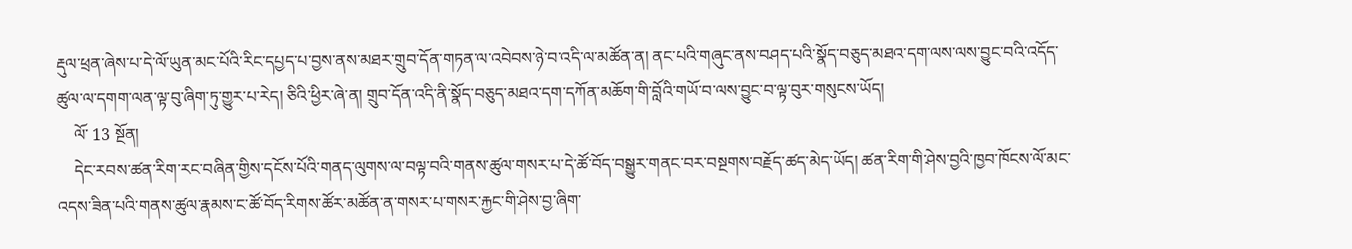རྡུལ་ཕྲན་ཞེས་པ་དེ་ལོ་ཡུན་མང་པོའི་རིང་དཔྱད་པ་བྱས་ནས་མཐར་གྲུབ་དོན་གཏན་ལ་འབེབས་ཉེ་བ་འདི་ལ་མཚོན་ན། ནང་པའི་གཞུང་ནས་བཤད་པའི་སྣོད་བཅུད་མཐའ་དག་ལས་ལས་བྱུང་བའི་འདོད་ཚུལ་ལ་དགག་ལན་ལྟ་བུ་ཞིག་ཏུ་གྱུར་པ་རེད། ཅིའི་ཕྱིར་ཞེ་ན། གྲུབ་དོན་འདི་ནི་སྣོད་བཅུད་མཐའ་དག་དཀོན་མཆོག་གི་བློའི་གཡོ་བ་ལས་བྱུང་བ་ལྟ་བུར་གསུངས་ཡོད།
    ལོ་ 13 སྔོན།
    དེང་རབས་ཚན་རིག་རང་བཞིན་གྱིས་དངོས་པོའི་གནད་ལུགས་ལ་བལྟ་བའི་གནས་ཚུལ་གསར་པ་དེ་ཚོ་བོད་བསྒྱུར་གནང་བར་བསྔགས་བརྗོད་ཚད་མེད་ཡོད། ཚན་རིག་གི་ཤེས་བྱའི་ཁྱབ་ཁོངས་ལོ་མང་འདས་ཟིན་པའི་གནས་ཚུལ་རྣམས་ང་ཚོ་བོད་རིགས་ཚོར་མཚོན་ན་གསར་པ་གསར་རྐྱང་གི་ཤེས་བྱ་ཞིག་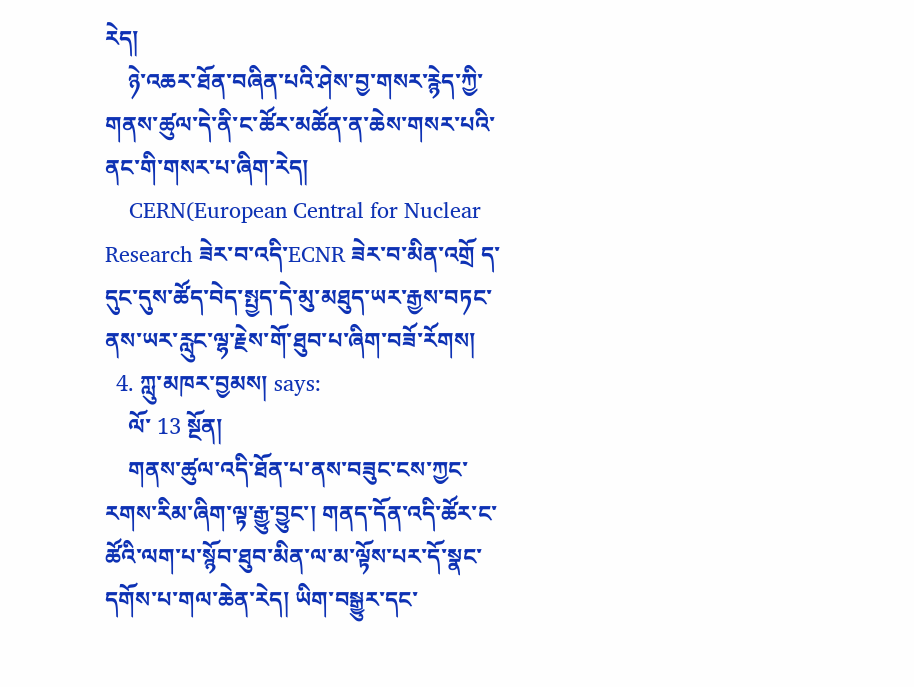རེད།
    ཉེ་འཆར་ཐོན་བཞིན་པའི་ཤེས་བྱ་གསར་རྙེད་ཀྱི་གནས་ཚུལ་དེ་ནི་ང་ཚོར་མཚོན་ན་ཆེས་གསར་པའི་ནང་གི་གསར་པ་ཞིག་རེད།
    CERN(European Central for Nuclear Research ཟེར་བ་འདི་ECNR ཟེར་བ་མིན་འགྲོ ད་དུང་དུས་ཚོད་བེད་སྤྱད་དེ་མུ་མཐུད་ཡར་རྒྱས་བཏང་ནས་ཡར་རླུང་ལྷ་རྗེས་གོ་ཐུབ་པ་ཞིག་བཟོ་རོགས།
  4. ཀླུ་མཁར་བྱམས། says:
    ལོ་ 13 སྔོན།
    གནས་ཚུལ་འདི་ཐོན་པ་ནས་བཟུང་ངས་ཀྱང་རགས་རིམ་ཞིག་ལྟ་རྒྱུ་བྱུང་། གནད་དོན་འདི་ཚོར་ང་ཚོའི་ལག་པ་སྙོབ་ཐུབ་མིན་ལ་མ་ལྟོས་པར་དོ་སྣང་དགོས་པ་གལ་ཆེན་རེད། ཡིག་བསྒྱུར་དང་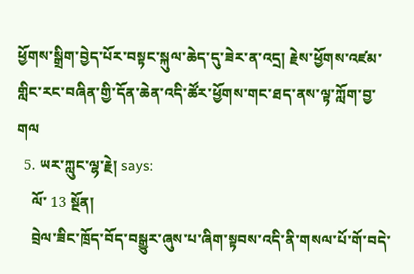ཕྱོགས་སྒྲིག་བྱེད་པོར་བསྟང་སྐུལ་ཆེད་དུ་ཟེར་ན་འདྲ། རྗེས་ཕྱོགས་འཛམ་གླིང་རང་བཞིན་གྱི་དོན་ཆེན་འདི་ཚོར་ཕྱོགས་གང་ཐད་ནས་ལྟ་ཀློག་བྱ་གལ
  5. ཡར་ཀླུང་ལྷ་རྗེ། says:
    ལོ་ 13 སྔོན།
    བྲེལ་ཟིང་ཁྲོད་བོད་བསྒྱུར་ཞུས་པ་ཞིག་སྟབས་འདི་ནི་གསལ་པོ་གོ་བདེ་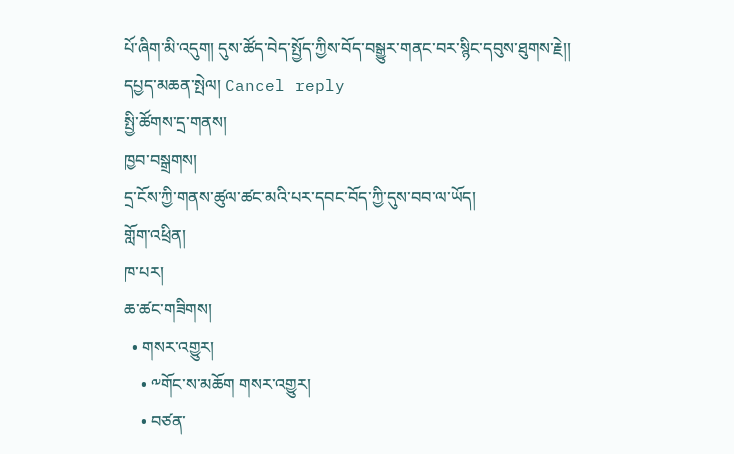པོ་ཞིག་མི་འདུག། དུས་ཚོད་བེད་སྤྱོད་ཀྱིས་བོད་བསྒྱུར་གནང་བར་སྙིང་དབུས་ཐུགས་རྗེ།།
དཔྱད་མཆན་སྤེལ། Cancel reply
སྤྱི་ཚོགས་དྲ་གནས།
ཁྱབ་བསྒྲགས།
དྲ་ངོས་ཀྱི་གནས་ཚུལ་ཚང་མའི་པར་དབང་བོད་ཀྱི་དུས་བབ་ལ་ཡོད།
གློག་འཕྲིན།
ཁ་པར།
ཆ་ཚང་གཟིགས།
  • གསར་འགྱུར།
    • ༸གོང་ས་མཆོག གསར་འགྱུར།
    • བཙན་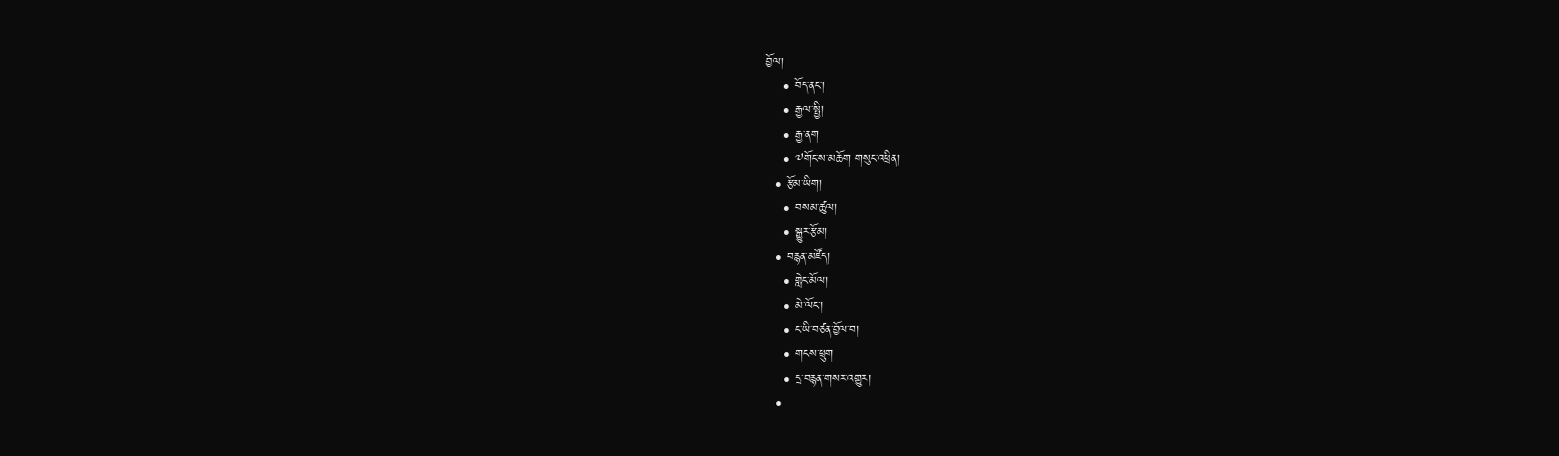བྱོལ།
    • བོད་ནང་།
    • རྒྱལ་སྤྱི།
    • རྒྱ་ནག
    • ༧གོང་ས་མཆོག གསུང་འཕྲིན།
  • རྩོམ་ཡིག།
    • བསམ་ཚུལ།
    • སྒྱུར་རྩོམ།
  • བརྙན་མཛོད།
    • གླེང་མོལ།
    • མེ་ལོང་།
    • ང་ཡི་བཙན་བྱོལ་བ།
    • གངས་ཕྲུག
    • དྲ་བརྙན་གསར་འགྱུར།
  •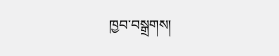ཁྱབ་བསྒྲགས།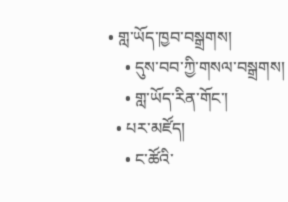• གླ་ཡོད་ཁྱབ་བསྒྲགས།
    • དུས་བབ་ཀྱི་གསལ་བསྒྲགས།
    • གླ་ཡོད་རིན་གོང་།
  • པར་མཛོད།
    • ང་ཚོའི་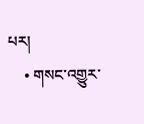པར།
    • གསང་འགྱུར་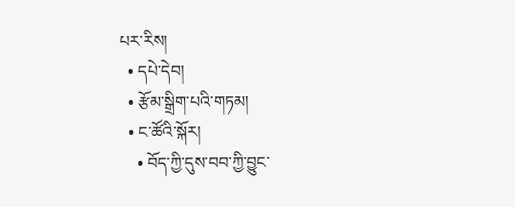པར་རིས།
  • དཔེ་དེབ།
  • རྩོམ་སྒྲིག་པའི་གཏམ།
  • ང་ཚོའི་སྐོར།
    • བོད་ཀྱི་དུས་བབ་ཀྱི་བྱུང་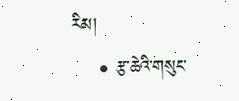རིམ།
    • རྩ་ཆེའི་གསུང་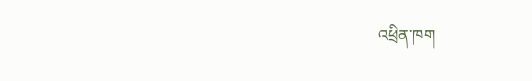འཕྲིན་ཁག